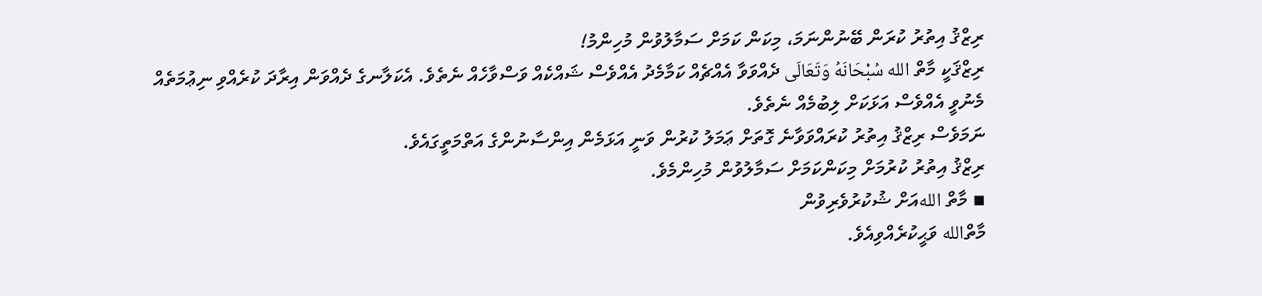ރިޒްޤު އިތުރު ކުރަން ބޭނުންނަމަ، މިކަން ކަމަށް ސަމާލުވުން މުހިންމު!
ރިޒްޤަކީ މާތް الله سُبْحَانَهُ وَتَعَالَى ދެއްވަވާ އެއްޗެއް ކަމާމެދު އެއްވެސް ޝައްކެއް ވަސްވާހެއް ނެތެވެ. އެކަލާނގެ ދެއްވަން އިރާދަ ކުރެއްވި ނިޢުމަތެއް މެނުވީ އެއްވެސް އަޅަކަށް ލިބުމެއް ނެތެވެ.
ނަމަވެސް ރިޒްޤު އިތުރު ކުރައްވަވާނެ ގޮތަށް ޢަމަލު ކުރުން ވަނީ އަޅަމެން އިންސާނުންގެ އަތްމަތީގައެވެ.
ރިޒްޤު އިތުރު ކުރުމަށް މިކަންކަމަށް ސަމާލުވުން މުހިންމެވެ.
▪ މާތް اللهއަށް ޝުކުރުވެރިވުން
މާތްالله ވަޙީކުރެއްވިއެވެ.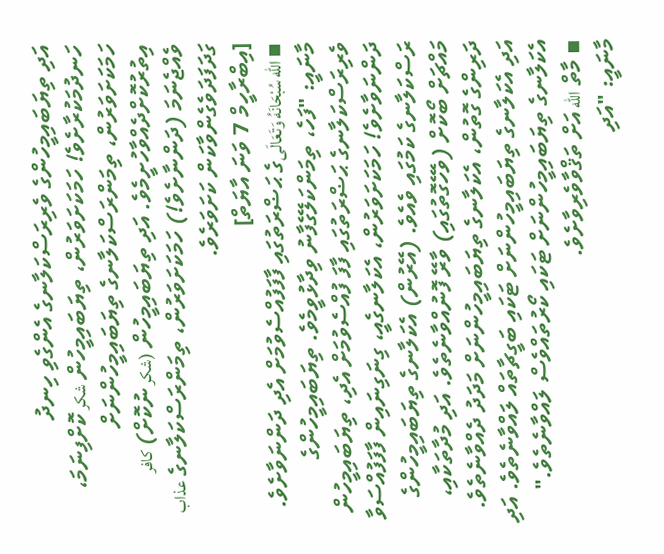އަދި ތިޔަބައިމީހުންގެ ވެރިރަސްކަލާނގެ އެންގެވި ހިނދު ހަނދުމަކުރާށެވެ! ހަމަކަށަވަރުން، ތިޔަބައިމީހުން شكر ކޮށްފިނަމަ، ހަމަކަށަވަރުން، ތިމަންރަސްކަލާނގެ ތިޔަބައިމީހުންނަށް އިތުރުކޮށްދެއްވާހުށީމެވެ. އަދި ތިޔަބައިމީހުން (شكر ނުކޮށް) كافر ވެއްޖެނަމަ (ދަންނާށެވެ!) ހަމަކަށަވަރުން، ތިމަންރަސްކަލާނގެ عذاب ގަދަފަދަވެގެންވާކަން ކަށަވަރެވެ.
[އިބްރާހީމް 7 ވަނަ އާޔަތް]
▪ الله سُبْحَانَهُ وَتَعَالَىގެ ޙަޟްރަތުގައި ފާފަފުއްސެވުމަށް އެދި ދަންނަވާށެވެ.
މާނައީ: "ފަހެ، ތިމަންކަލޭގެފާނު ވިދާޅުވީމެވެ. ތިޔަބައިމީހުންގެ ވެރިރަސްކަލާނގެ ޙަޟްރަތުގައި ފާފަ ފުއްސެވުމަށް އެދި، ތިޔަބައިމީހުން ދަންނަވާށެވެ! ހަމަކަށަވަރުން، އެކަލާނގެއީ، ގިނަގިނައިން ފާފަފުއްސަވާ ރަސްކަލާނގެ ކަމުގައި ވެއެވެ. (އޭރުން) އެކަލާނގެ ތިޔަބައިމީހުންގެ މައްޗަށް ބޯކޮށް (ވެހޭގޮތުގައި) ވާރޭ ފޮނުއްވާނެތެވެ. އަދި މުދާތަކާއި، ދަރިންގެ ގޮތުން، އެކަލާނގެ ތިޔަބައިމީހުންނަށް މަދަދު ދެއްވާނެތެވެ. އަދި އެކަލާނގެ ތިޔަބައިމީހުންނަށް ޓަކައި ބަގީޗާތައް ލައްވާނެތެވެ. އަދި އެކަލާނގެ ތިޔަބައިމީހުންނަށް ޓަކައި ކޯރުތައްވެސް ލައްވާނެތެވެ."
▪ މާތް الله އަށް ތަޤްވާވެރިވާށެވެ.
މާނައީ: "އަދި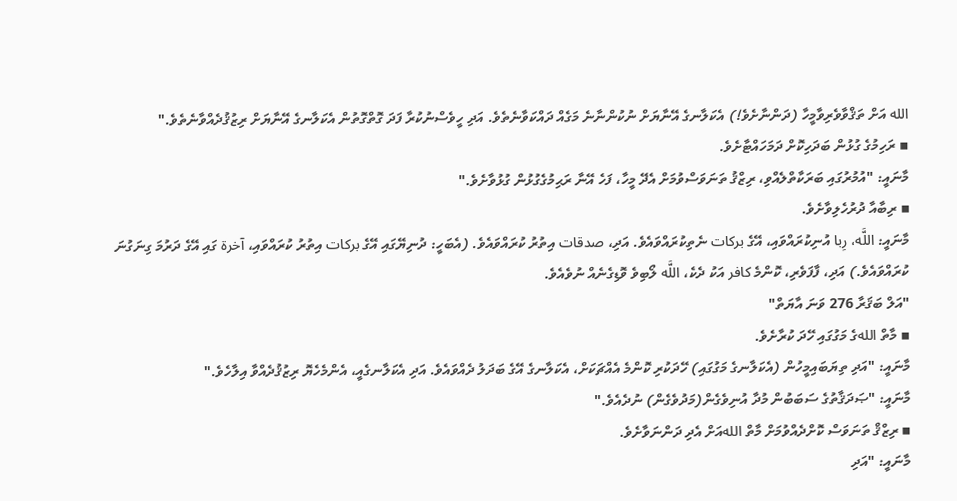الله އަށް ތަޤްވާވެރިވާމީހާ (ދަންނާށެވެ!) އެކަލާނގެ އޭނާޔަށް ނުކުންނާނެ މަގެއް ދައްކަވާނެތެވެ. އަދި ހީވެސްނުކުރާ ފަދަ ގޮތްގޮތުން އެކަލާނގެ އޭނާޔަށް ރިޒުޤުދެއްވާނެތެވެ."
▪ ރަހިމުގެ ގުޅުން ބަދަހިކޮށް ދަމަހައްޓާށެވެ.
މާނައީ: "އުމުރުގައި ބަރަކާތްލެއްވި، ރިޒްޤު ތަނަވަސްވުމަށް އެދޭ މީހާ، ފަހެ އޭނާ ރަޙިމުގެގުޅުން ގުޅުވާށެވެ."
▪ ރިބާއާ ދުރުހެލިވާށެވެ.
މާނައީ: اللَّه، رِبا އުނިކުރައްވައި، އޭގެ بركات ނެތިކުރައްވައެވެ. އަދި، صدقات އިތުރު ކުރައްވައެވެ. (އެބަހީ: ދުނިޔޭގައި އޭގެ بركات އިތުރު ކުރައްވައި، آخرة ގައި އޭގެ ދަރުމަ ގިނަގުނަ ކުރައްވައެވެ.) އަދި، ފާފަވެރި، ކޮންމެ كافر އަކު ދެކެ، اللَّه ލޯބިވެ ވޮޑިގެނެއް ނުވެއެވެ.
"އަލް ބަޤަރާ 276 ވަނަ އާޔަތް"
▪ މާތް اللهގެ މަގުގައި ހޭދަ ކުރާށެވެ.
މާނައީ: "އަދި ތިޔަބައިމީހުން (އެކަލާނގެ މަގުގައި) ހޭދަކުރި ކޮންމެ އެއްޗަކަށް، އެކަލާނގެ އޭގެ ބަދަލު ދެއްވައެވެ. އަދި އެކަލާނގެއީ، އެންމެހެޔޮ ރިޒުޤުދެއްވާ އިލާހެވެ."
މާނައީ: "ޞަދަޤާތުގެ ސަބަބުން މުދާ އުނިވެގެން(މަދުވެގެން) ނުދެއެވެ."
▪ ރިޒްޤް ތަނަވަސް ކޮށްދެއްވުމަށް މާތް اللهއަށް އެދި ދަންނަވާށެވެ.
މާނައީ: "އަދި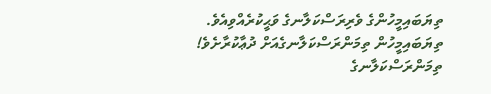ތިޔަބައިމީހުންގެ ވެރިރަސްކަލާނގެ ވަޙީކުރެއްވިއެވެ. ތިޔަބައިމީހުން ތިމަންރަސްކަލާނގެއަށް ދުޢާކުރާށެވެ! ތިމަންރަސްކަލާނގެ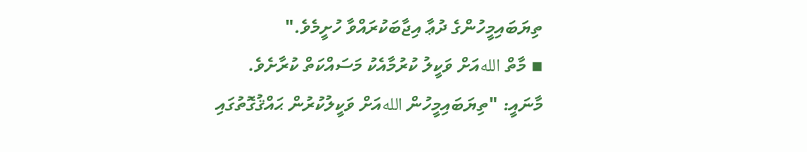ތިޔަބައިމީހުންގެ ދުޢާ އިޖާބަކުރައްވާ ހުށީމެވެ."
▪ މާތް اللهއަށް ވަކީލު ކުރުމާއެކު މަސައްކަތް ކުރާށެވެ.
މާނައީ: "ތިޔަބައިމީހުން اللهއަށް ވަކީލުކުރުން ޙައްޤުގޮތުގައި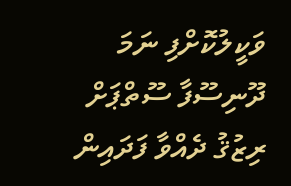ވަކީލުކޮށްފި ނަމަ ދޫނިސޫފާ ސޫތްޕަށް ރިޒުޤު ދެއްވާ ފަދައިން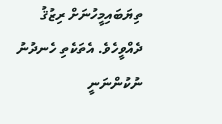ތިޔަބައިމީހުނަށް ރިޒުޤު ދެއްވީހެވެ. އެތަކެތި ހެނދުނު ނުކުންނަނީ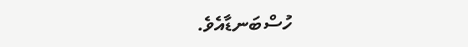ހުސްބަނޑާއެވެ.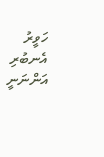ހަވީރު އެނބުރި އަންނަނީ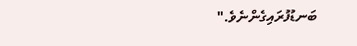ބަނޑުފުރައިގެންނެވެ."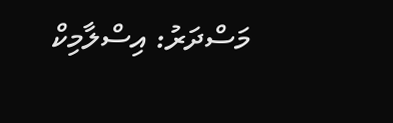މަސްދަރު: އިސްލާމިކް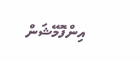އިންފޮމޭޝަން